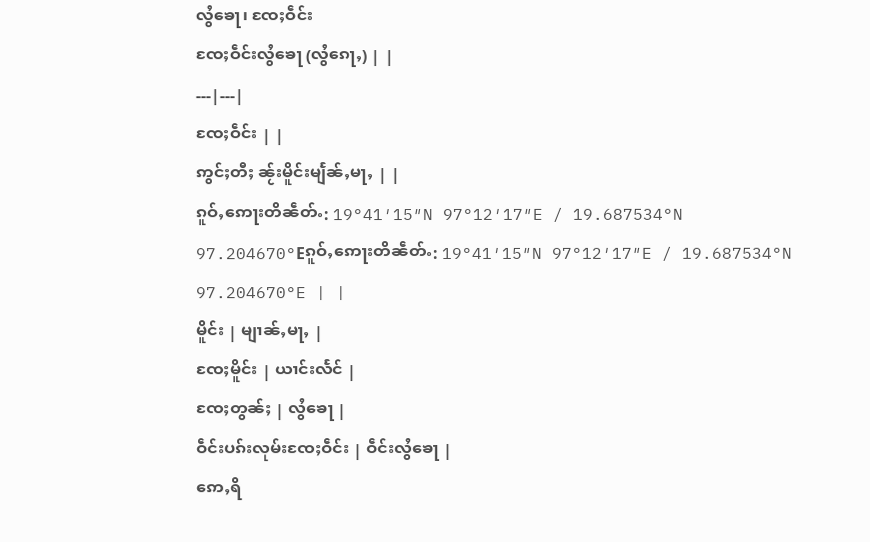လွႆၶေႃ၊ ၸႄႈဝဵင်း
ၸႄႈဝဵင်းလွႆၶေႃ (လွႆၵေႃႇ) | |
---|---|
ၸႄႈဝဵင်း | |
ဢွင်ႈတီႈ ၼႂ်းမိူင်းမျႅၼ်ႇမႃႇ | |
ၵူဝ်ႇဢေႃးတိၼဵတ်ႉ: 19°41′15″N 97°12′17″E / 19.687534°N 97.204670°Eၵူဝ်ႇဢေႃးတိၼဵတ်ႉ: 19°41′15″N 97°12′17″E / 19.687534°N 97.204670°E | |
မိူင်း | မျၢၼ်ႇမႃႇ |
ၸႄႈမိူင်း | ယၢင်းလႅင် |
ၸႄႈတွၼ်ႈ | လွႆၶေႃ |
ဝဵင်းပၵ်းလုမ်းၸႄႈဝဵင်း | ဝဵင်းလွႆၶေႃ |
ဢေႇရိ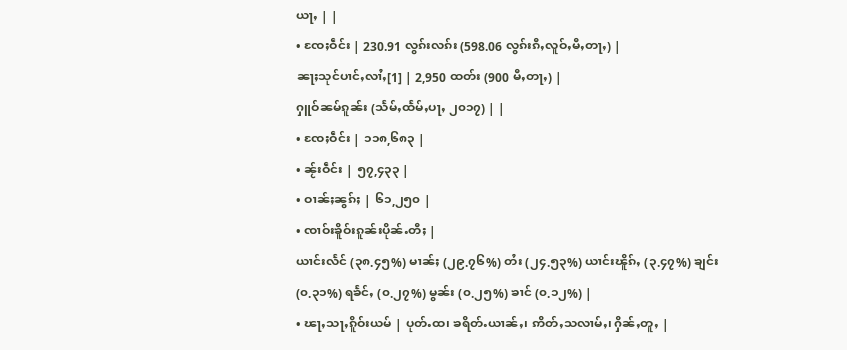ယႃႇ | |
• ၸႄႈဝဵင်း | 230.91 လွၵ်းလၵ်း (598.06 လွၵ်းၵီႇလူဝ်ႇမီႇတႃႇ) |
ၼႃႈသုင်ပၢင်ႇလၢႆႇ[1] | 2,950 ထတ်း (900 မီႇတႃႇ) |
ႁူဝ်ၼမ်ၵူၼ်း (သႅမ်ႇထႅမ်ႇပႃႇ ၂၀၁၇) | |
• ၸႄႈဝဵင်း | ၁၁၈,၆၈၃ |
• ၼႂ်းဝဵင်း | ၅၇,၄၃၃ |
• ဝၢၼ်ႈၼွၵ်ႈ | ၆၁,၂၅၀ |
• ၸၢဝ်းၶိူဝ်းၵူၼ်းပိုၼ်ႉတီႈ |
ယၢင်းလႅင် (၃၈.၄၅%) မၢၼ်ႈ (၂၉.၇၆%) တႆး (၂၄.၅၃%) ယၢင်းၽိူၵ်ႇ (၃.၄၇%) ၶျင်း (၀.၃၁%) ရၶႅင်ႇ (၀.၂၇%) မွၼ်း (၀.၂၅%) ၶၢင် (၀.၁၂%) |
• ၽႃႇသႃႇၵိူဝ်းယမ် | ပုတ်ႉထ၊ ၶရိတ်ႉယၢၼ်ႇ၊ ဢိတ်ႇသလၢမ်ႇ၊ ႁိၼ်ႇတူႇ |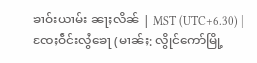ၶၢဝ်းယၢမ်း ၼႃႈလိၼ် | MST (UTC+6.30) |
ၸႄႈဝဵင်းလွႆၶေႃ (မၢၼ်ႈ: လွိုင်ကော်မြို့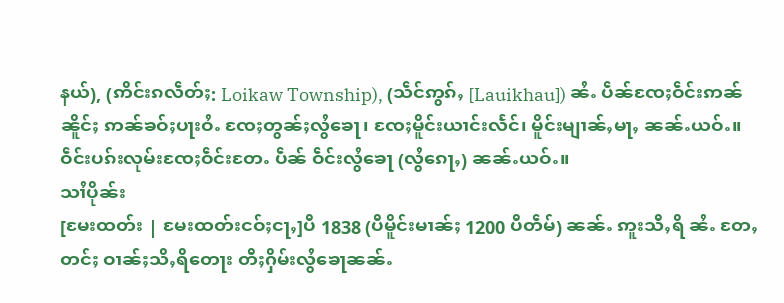နယ်), (ဢိင်းၵလဵတ်ႈ: Loikaw Township), (သဵင်ဢွၵ်ႇ [Lauikhau]) ၼႆႉ ပဵၼ်ၸႄႈဝဵင်းဢၼ်ၼိူင်ႈ ဢၼ်ၶဝ်ႈပႃးဝႆႉ ၸႄႈတွၼ်ႈလွႆၶေႃ၊ ၸႄႈမိူင်းယၢင်းလႅင်၊ မိူင်းမျၢၼ်ႇမႃႇ ၼၼ်ႉယဝ်ႉ။ ဝဵင်းပၵ်းလုမ်းၸႄႈဝဵင်းတႄႉ ပဵၼ် ဝဵင်းလွႆၶေႃ (လွႆၵေႃႇ) ၼၼ်ႉယဝ်ႉ။
သၢႆပိုၼ်း
[မႄးထတ်း | မႄးထတ်းငဝ်ႈငႃႇ]ပီ 1838 (ပီမိူင်းမၢၼ်ႈ 1200 ပီတဵမ်) ၼၼ်ႉ ဢူးသီႇရိ ၼႆႉ တႄႇတင်ႈ ဝၢၼ်ႈသိႇရိတေႃး တီႈႁိမ်းလွႆၶေႃၼၼ်ႉ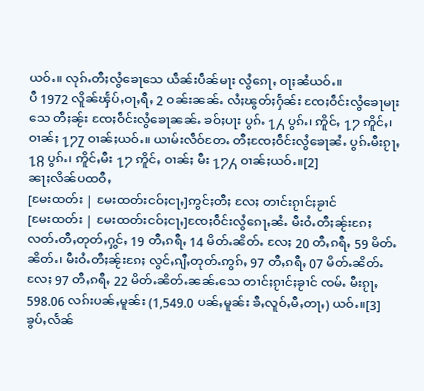ယဝ်ႉ။ လုၵ်ႉတီႈလွႆၶေႃသေ ယဵၼ်းပဵၼ်မႃး လွႆၵေႃႇ ဝႃႈၼႆယဝ်ႉ။
ပီ 1972 လိူၼ်ၾႅပ်ႇဝႃႇရီႇ 2 ဝၼ်းၼၼ်ႉ လႆႈၽွတ်ႈႁႅၼ်း ၸႄႈဝဵင်းလွႆၶေႃမႃးသေ တီႈၼႂ်း ၸႄႈဝဵင်းလွႆၶေႃၼၼ်ႉ ၶဝ်ႈပႃး ပွၵ်ႉ ႑႓ ပွၵ်ႉ၊ ဢိူင်ႇ ႑႒ ဢိူင်ႇ၊ ဝၢၼ်ႈ ႑႒႗ ဝၢၼ်ႈယဝ်ႉ။ ယၢမ်းလဵဝ်တႄႉ တီႈၸႄႈဝဵင်းလွႆၶေႃၼႆႉ ပွၵ်ႉမီးၵႂႃႇ ႑႙ ပွၵ်ႉ၊ ဢိူင်ႇမီး ႑႒ ဢိူင်ႇ ဝၢၼ်ႈ မီး ႑႒႓ ဝၢၼ်ႈယဝ်ႉ။[2]
ၼႃႈလိၼ်ပထဝီႇ
[မႄးထတ်း | မႄးထတ်းငဝ်ႈငႃႇ]ဢွင်ႈတီႈ လႄႈ တၢင်းၵႂၢင်ႈၶႂၢင်
[မႄးထတ်း | မႄးထတ်းငဝ်ႈငႃႇ]ၸႄႈဝဵင်းလွႆၵေႃႇၼႆႉ မီးဝႆႉတီႈၼႂ်းၵႄႈ လတ်ႉတီႇတုတ်ႇႁွင်ႇ 19 တီႇၵရီႇ 14 မိတ်ႉၼိတ်ႉ လႄႈ 20 တီႇၵရီႇ 59 မိတ်ႉၼိတ်ႉ၊ မီးဝႆႉတီႈၼႂ်းၵႄႈ လွင်ႇၵျီႇတုတ်ႉဢွၵ်ႇ 97 တီႇၵရီႇ 07 မိတ်ႉၼိတ်ႉ လႄႈ 97 တီႇၵရီႇ 22 မိတ်ႉၼိတ်ႉၼၼ်ႉသေ တၢင်ႈၵႂၢင်ႈၶႂၢင် ၸမ်ႉ မီးၵႂႃႇ 598.06 လၵ်းပၼ်ႇမူၼ်း (1,549.0 ပၼ်ႇမူၼ်း ၶီႇလူဝ်ႇမီႇတႃႇ) ယဝ်ႉ။[3]
ၶွပ်ႇလႅၼ်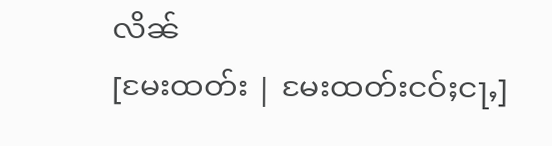လိၼ်
[မႄးထတ်း | မႄးထတ်းငဝ်ႈငႃႇ]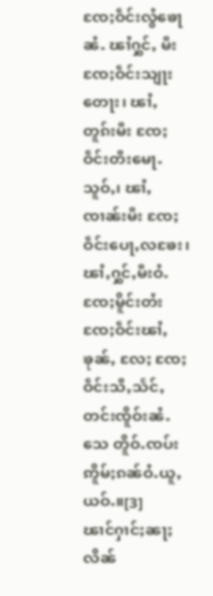ၸႄႈဝဵင်းလွႆၶေႃၼႆႉ ၽၢႆႁွင်ႇ မီး ၸႄႈဝဵင်းသျႃးတေႃး၊ ၽၢႆႇတူၵ်းမီး ၸႄႈဝဵင်းတီးမေႃႉသူဝ်ႇ၊ ၽၢႆႇၸၢၼ်းမီး ၸႄႈဝဵင်းပေႃႇလၶႄး၊ ၽၢႆႇႁွင်ႇမီးဝႆႉ ၸႄႈမိူင်းတႆး ၸႄႈဝဵင်းၽၢႆႇၶုၼ်ႇ လႄႈ ၸႄႈဝဵင်းသီႇသႅင်ႇ တင်းၸိူဝ်းၼႆႉသေ တိူဝ်ႉၸပ်းဢိူမ်ႈၵၼ်ဝႆႉယူႇယဝ်ႉ။[3]
ၽၢင်ႁၢင်ႈၼႃႈလိၼ်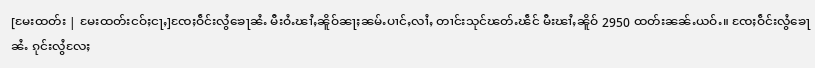[မႄးထတ်း | မႄးထတ်းငဝ်ႈငႃႇ]ၸႄႈဝဵင်းလွႆၶေႃၼႆႉ မီးဝႆႉၽၢႆႇၼိူဝ်ၼႃႈၼမ်ႉပၢင်ႇလၢႆႇ တၢင်းသုင်ၽတ်ႉၽဵင် မီးၽၢႆႇၼိူဝ် 2950 ထတ်းၼၼ်ႉယဝ်ႉ။ ၸႄႈဝဵင်းလွႆၶေႃၼႆႉ ၵုင်းလွႆလႄႈ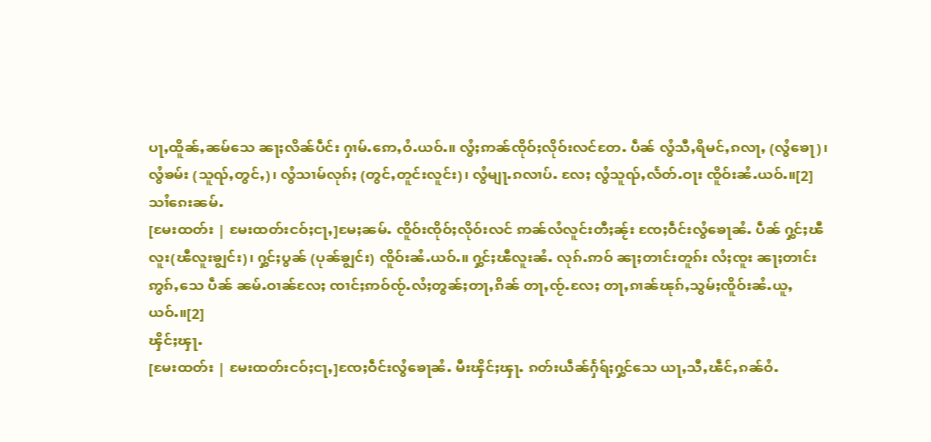ပႃႇထိူၼ်ႇၼမ်သေ ၼႃႈလိၼ်ပဵင်း ႁၢမ်ႉဢေႇဝႆႉယဝ်ႉ။ လွႆႈဢၼ်ၸိုဝ်ႈလိုဝ်းလင်တႄႉ ပဵၼ် လွႆသီႇရိမင်ႇၵလႃႇ (လွႆၶေႃ)၊ လွႆၶမ်း (သူၺ်ႇတွင်ႇ)၊ လွႆသၢမ်လုၵ်ႈ (တွင်ႇတူင်းလူင်း)၊ လွႆမျႃႉၵလၢပ်ႉ လႄႈ လွႆသူၺ်ႇလႅတ်ႉဝႃး ၸိူဝ်းၼႆႉယဝ်ႉ။[2]
သၢႆၵေးၼမ်ႉ
[မႄးထတ်း | မႄးထတ်းငဝ်ႈငႃႇ]မႄႈၼမ်ႉ ၸိူဝ်းၸိုဝ်ႈလိုဝ်းလင် ဢၼ်လႆလူင်းတီႈၼႂ်း ၸႄႈဝဵင်းလွႆၶေႃၼႆႉ ပဵၼ် ႁွင်ႈၽီလူး(ၽီလူးၶျွင်း)၊ ႁွင်ႈပွၼ် (ပုၼ်ၶျွင်း) ၸိူဝ်းၼႆႉယဝ်ႉ။ ႁွင်ႈၽီလူးၼႆႉ လုၵ်ႉဢဝ် ၼႃႈတၢင်းတူၵ်း လႆႈၸူး ၼႃႈတၢင်းဢွၵ်ႇသေ ပဵၼ် ၼမ်ႉဝၢၼ်လႄႈ ၸၢင်ႈဢဝ်ၸႂ်ႉလႆႈတွၼ်ႈတႃႇၵိၼ် တႃႇၸႂ်ႉလႄႈ တႃႇၵၢၼ်ၽုၵ်ႇသွမ်ႈၸိူဝ်းၼႆႉယူႇယဝ်ႉ။[2]
ၾိင်ႈၾႃႉ
[မႄးထတ်း | မႄးထတ်းငဝ်ႈငႃႇ]ၸႄႈဝဵင်းလွႆၶေႃၼႆႉ မီးၾိင်ႈၾႃႉ ၵတ်းယဵၼ်ႁႅရ်ႈႁွင်သေ ယႃႇသီႇၽဵင်ႇၵၼ်ဝႆႉ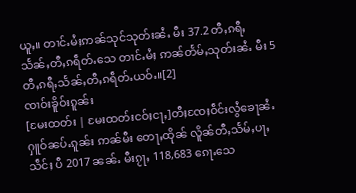ယူႇ။ တၢင်ႉမႆႈဢၼ်သုင်သုတ်းၼႆႉ မီး 37.2 တီႇၵရီႇ သႅၼ်ႇတီႇၵရဵတ်ႉသေ တၢင်ႉမႆႈ ဢၼ်တႅမ်ႇသုတ်းၼႆႉ မီး 5 တီႇၵရီႇသႅၼ်ႇတီႇၵရဵတ်ႉယဝ်ႉ။[2]
ၸၢဝ်းၶိူဝ်းၵူၼ်း
[မႄးထတ်း | မႄးထတ်းငဝ်ႈငႃႇ]တီႈၸႄႈဝဵင်းလွႆၶေႃၼႆႉ ႁူဝ်ၼပ်ႉၵူၼ်း ဢၼ်မီး တေႃႇထိုၼ် လိူၼ်တီႇသႅမ်ႇပႃႇသဵင်ႈ ပီ 2017 ၼၼ်ႉ မီးၵႂႃႇ 118,683 ၵေႃႉသေ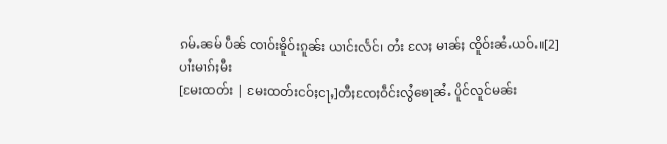ၵမ်ႉၼမ် ပဵၼ် ၸၢဝ်းၶိူဝ်းၵူၼ်း ယၢင်းလႅင်၊ တႆး လႄႈ မၢၼ်ႈ ၸိူဝ်းၼႆႉယဝ်ႉ။[2]
ပၢႆးမၢၵ်ႈမီး
[မႄးထတ်း | မႄးထတ်းငဝ်ႈငႃႇ]တီႈၸႄႈဝဵင်းလွႆၶေႃၼႆႉ ပိူင်လူင်မၼ်း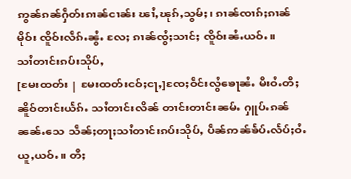ဢွၼ်ၵၼ်ႁဵတ်းၵၢၼ်ငၢၼ်း ၽၢႆႇၽုၵ်ႇသွမ်ႈ၊ ၵၢၼ်ၸၢၵ်ႈၵၢၼ်မိုဝ်း ၸိူဝ်းလဵၵ်ႉၼွႆႉ လႄႈ ၵၢၼ်ၸွႆႈသၢင်ႈ ၸိူဝ်းၼႆႉယဝ်ႉ။
သၢႆတၢင်းၵပ်းသိုပ်ႇ
[မႄးထတ်း | မႄးထတ်းငဝ်ႈငႃႇ]ၸႄႈဝဵင်းလွႆၶေႃၼႆႉ မီးဝႆႉတီႈၼိူဝ်တၢင်းယႅၵ်ႉ သၢႆတၢင်းလိၼ် တၢင်းတၢင်းၼမ်ႉ ႁူပ်ႉၵၼ်ၼၼ်ႉသေ သဵၼ်ႈတႃႈသၢႆတၢင်းၵပ်းသိုပ်ႇ ပဵၼ်ဢၼ်ၶႅပ်ႉလႅပ်ႈဝႆႉယူႇယဝ်ႉ။ တီႈ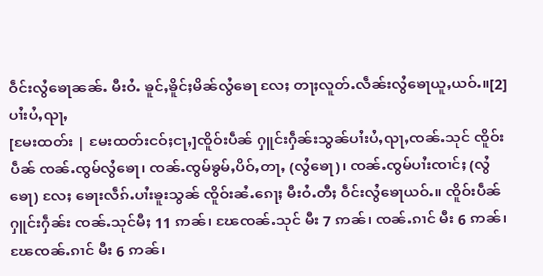ဝဵင်းလွႆၶေႃၼၼ်ႉ မီးဝႆႉ ၶူင်ႇၶိူင်ႈမိၼ်လွႆၶေႃ လႄႈ တႃႈလူတ်ႉလဵၼ်းလွႆၶေႃယူႇယဝ်ႉ။[2]
ပၢႆးပႆႇၺႃႇ
[မႄးထတ်း | မႄးထတ်းငဝ်ႈငႃႇ]ၸိူဝ်းပဵၼ် ႁူင်းႁဵၼ်းသွၼ်ပၢႆးပႆႇၺႃႇၸၼ်ႉသုင် ၸိူဝ်းပဵၼ် ၸၼ်ႉၸွမ်လွႆၶေႃ၊ ၸၼ်ႉၸွမ်ၶွမ်ႇပိဝ်ႇတႃႇ (လွႆၶေႃ)၊ ၸၼ်ႉၸွမ်ပၢႆးၸၢင်ႈ (လွႆၶေႃ) လႄႈ ၶေႃးလဵၵ်ႉပၢႆးၶူးသွၼ် ၸိူဝ်းၼႆႉၵေႃႈ မီးဝႆႉတီႈ ဝဵင်းလွႆၶေႃယဝ်ႉ။ ၸိူဝ်းပဵၼ် ႁူင်းႁဵၼ်း ၸၼ်ႉသုင်မီႈ 11 ဢၼ်၊ ၽႄၸၼ်ႉသုင် မီး 7 ဢၼ်၊ ၸၼ်ႉၵၢင် မီး 6 ဢၼ်၊ ၽႄၸၼ်ႉၵၢင် မီး 6 ဢၼ်၊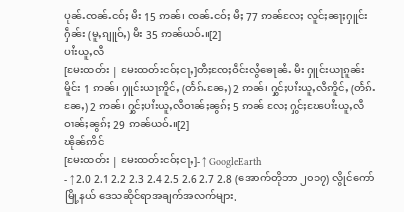ပုၼ်ႉၸၼ်ႉငဝ်ႈ မီး 15 ဢၼ်၊ ၸၼ်ႉငဝ်ႈ မီႈ 77 ဢၼ်လႄႈ လူင်ႈၼႃႈႁူင်းႁဵၼ်း (မူႇၵျူဝ်ႇ) မီး 35 ဢၼ်ယဝ်ႉ။[2]
ပၢႆးယူႇလီ
[မႄးထတ်း | မႄးထတ်းငဝ်ႈငႃႇ]တီႈၸႄႈဝဵင်းလွႆၶေႃၼႆႉ မီး ႁူင်းယႃၵူၼ်းမိူင်း 1 ဢၼ်၊ ႁူင်းယႃဢိူင်ႇ (တႅၵ်ႉၼႄႇ) 2 ဢၼ်၊ ႁွင်ႈပၢႆးယူႇလီဢိူင်ႇ (တႅၵ်ႉၼႄႇ) 2 ဢၼ်၊ ႁွင်ႈပၢႆးယူႇလီဝၢၼ်ႈၼွၵ်ႈ 5 ဢၼ် လႄႈ ႁွင်ႈၽႄပၢႆးယူႇလီဝၢၼ်ႈၼွၵ်ႈ 29 ဢၼ်ယဝ်ႉ။[2]
ၽိုၼ်ဢိင်
[မႄးထတ်း | မႄးထတ်းငဝ်ႈငႃႇ]- ↑ GoogleEarth
- ↑ 2.0 2.1 2.2 2.3 2.4 2.5 2.6 2.7 2.8 (အောက်တိုဘာ ၂၀၁၇) လွိုင်ကော်မြို့နယ် ဒေသဆိုင်ရာအချက်အလက်များ.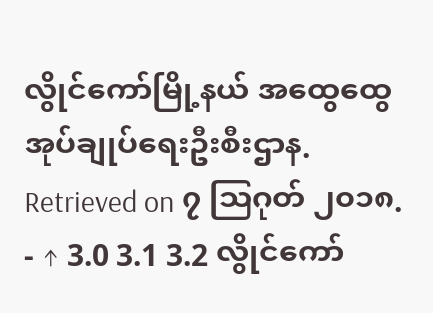လွိုင်ကော်မြို့နယ် အထွေထွေ အုပ်ချုပ်ရေးဦးစီးဌာန. Retrieved on ၇ ဩဂုတ် ၂၀၁၈.
- ↑ 3.0 3.1 3.2 လွိုင်ကော်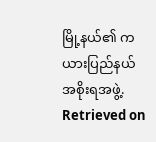မြို့နယ်၏ ကယားပြည်နယ်အစိုးရအဖွဲ့. Retrieved on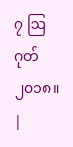၇ ဩဂုတ် ၂၀၁၈။
|